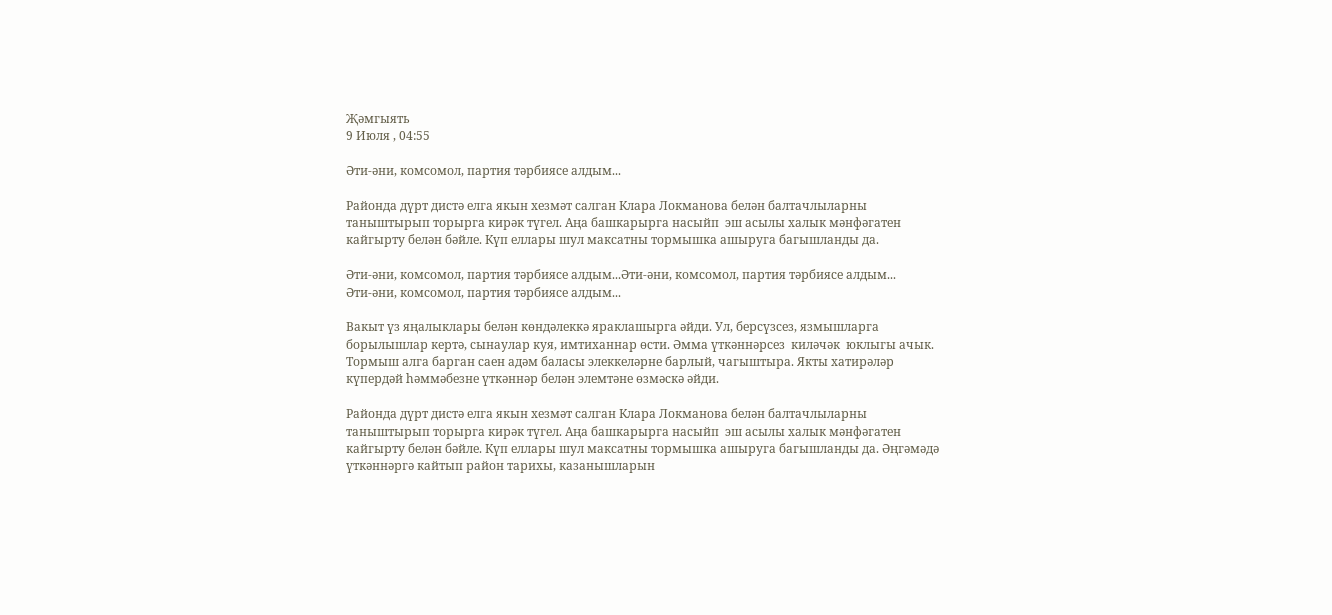Җәмгыять
9 Июля , 04:55

Әти-әни, комсомол, партия тәрбиясе алдым...

Районда дүрт дистә елга якын хезмәт салган Клара Локманова белән балтачлыларны таныштырып торырга кирәк түгел. Аңа башкарырга насыйп  эш асылы халык мәнфәгатен кайгырту белән бәйле. Күп еллары шул максатны тормышка ашыруга багышланды да.

Әти-әни, комсомол, партия тәрбиясе алдым...Әти-әни, комсомол, партия тәрбиясе алдым...
Әти-әни, комсомол, партия тәрбиясе алдым...

Вакыт үз яңалыклары белән көндәлеккә яраклашырга әйди. Ул, берсүзсез, язмышларга борылышлар кертә, сынаулар куя, имтиханнар өсти. Әмма үткәннәрсез  киләчәк  юклыгы ачык. Тормыш алга барган саен адәм баласы элеккеләрне барлый, чагыштыра. Якты хатирәләр күпердәй һәммәбезне үткәннәр белән элемтәне өзмәскә әйди.

Районда дүрт дистә елга якын хезмәт салган Клара Локманова белән балтачлыларны таныштырып торырга кирәк түгел. Аңа башкарырга насыйп  эш асылы халык мәнфәгатен кайгырту белән бәйле. Күп еллары шул максатны тормышка ашыруга багышланды да. Әңгәмәдә үткәннәргә кайтып район тарихы, казанышларын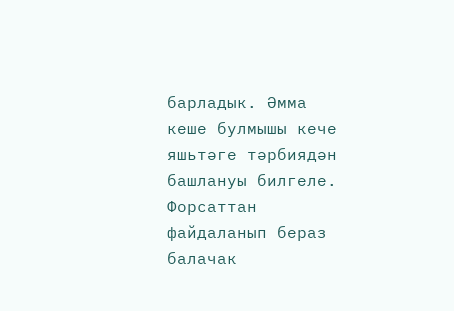барладык. Әмма кеше булмышы кече яшьтәге тәрбиядән башлануы билгеле. Форсаттан файдаланып бераз балачак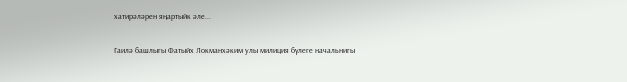хатирәләрен яңартыйк әле...

Гаилә башлыгы Фатыйх Локманхәким улы милиция бүлеге начальнигы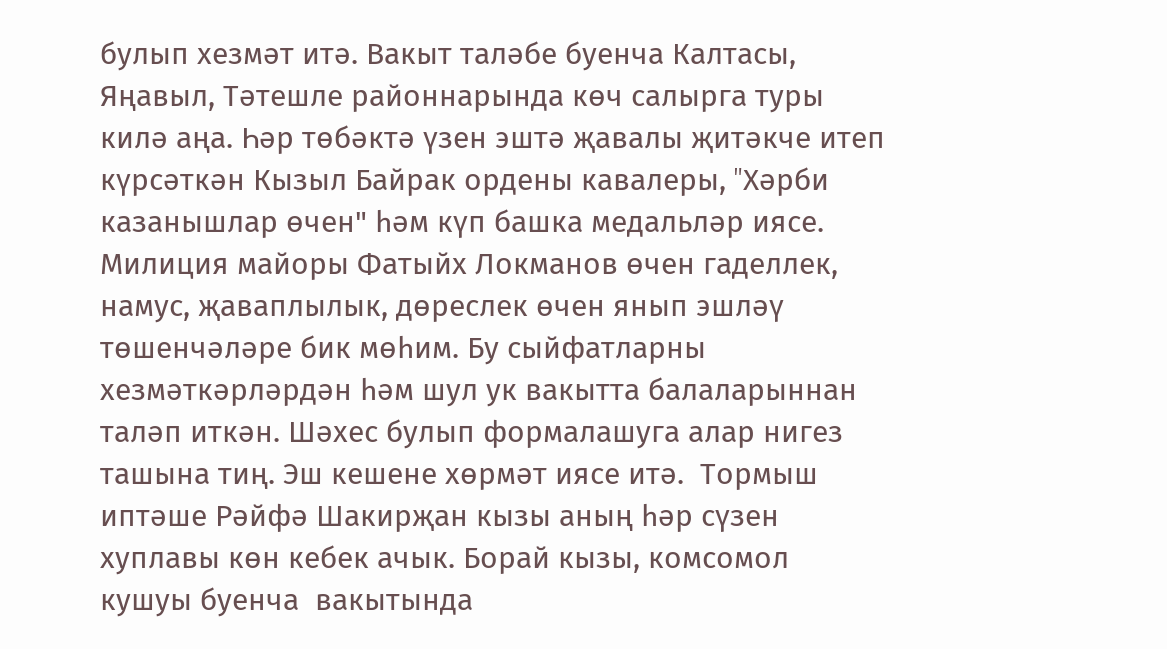булып хезмәт итә. Вакыт таләбе буенча Калтасы, Яңавыл, Тәтешле районнарында көч салырга туры килә аңа. Һәр төбәктә үзен эштә җавалы җитәкче итеп күрсәткән Кызыл Байрак ордены кавалеры, "Xәрби казанышлар өчен" һәм күп башка медальләр иясе. Милиция майоры Фатыйх Локманов өчен гаделлек, намус, җаваплылык, дөреслек өчен янып эшләү төшенчәләре бик мөһим. Бу сыйфатларны хезмәткәрләрдән һәм шул ук вакытта балаларыннан таләп иткән. Шәхес булып формалашуга алар нигез ташына тиң. Эш кешене хөрмәт иясе итә.  Тормыш иптәше Рәйфә Шакирҗан кызы аның һәр сүзен хуплавы көн кебек ачык. Борай кызы, комсомол кушуы буенча  вакытында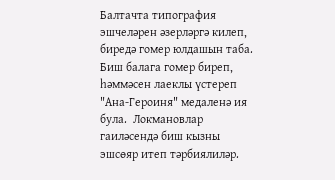Балтачта типография эшчеләрен әзерләргә килеп, биредә гомер юлдашын таба. Биш балага гомер биреп, һәммәсен лаеклы үстереп "Ана-Героиня" медаленә ия була.  Локмановлар гаиләсендә биш кызны эшсөяр итеп тәрбиялиләр.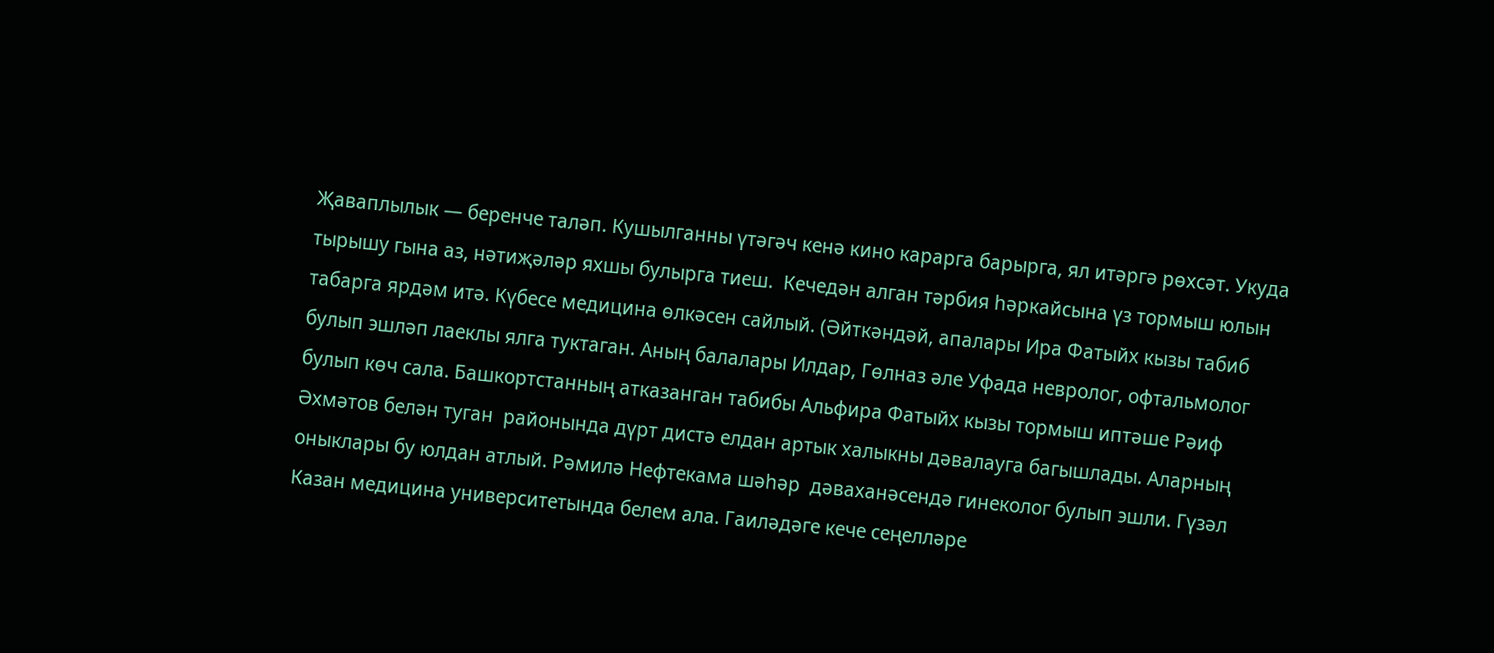Җаваплылык — беренче таләп. Кушылганны үтәгәч кенә кино карарга барырга, ял итәргә рөхсәт. Укуда тырышу гына аз, нәтиҗәләр яхшы булырга тиеш.  Кечедән алган тәрбия һәркайсына үз тормыш юлын табарга ярдәм итә. Күбесе медицина өлкәсен сайлый. (Әйткәндәй, апалары Ира Фатыйх кызы табиб булып эшләп лаеклы ялга туктаган. Аның балалары Илдар, Гөлназ әле Уфада невролог, офтальмолог булып көч сала. Башкортстанның атказанган табибы Альфира Фатыйх кызы тормыш иптәше Рәиф Әхмәтов белән туган  районында дүрт дистә елдан артык халыкны дәвалауга багышлады. Аларның оныклары бу юлдан атлый. Рәмилә Нефтекама шәһәр  дәваханәсендә гинеколог булып эшли. Гүзәл Казан медицина университетында белем ала. Гаиләдәге кече сеңелләре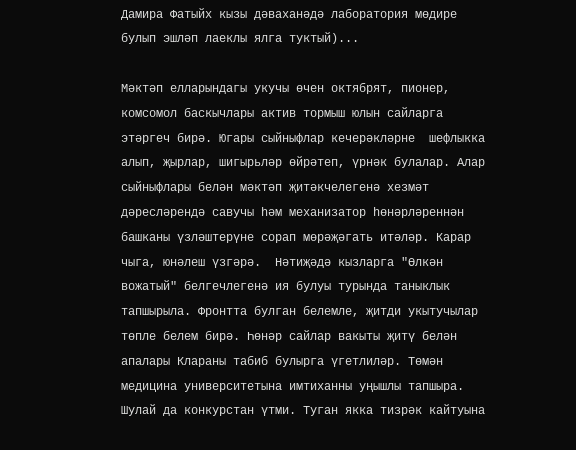Дамира Фатыйх кызы дәваханәдә лаборатория мөдире булып эшләп лаеклы ялга туктый)...

Мәктәп елларындагы укучы өчен октябрят, пионер, комсомол баскычлары актив тормыш юлын сайларга этәргеч бирә. Югары сыйныфлар кечерәкләрне  шефлыкка алып, җырлар, шигырьләр өйрәтеп, үрнәк булалар. Алар сыйныфлары белән мәктәп җитәкчелегенә хезмәт дәресләрендә савучы һәм механизатор һөнәрләреннән башканы үзләштерүне сорап мөрәҗәгать итәләр. Карар чыга, юнәлеш үзгәрә.  Нәтиҗәдә кызларга "Өлкән вожатый" белгечлегенә ия булуы турында таныклык тапшырыла. Фронтта булган белемле, җитди укытучылар төпле белем бирә. Һөнәр сайлар вакыты җитү белән апалары Клараны табиб булырга үгетлиләр. Төмән медицина университетына имтиханны уңышлы тапшыра. Шулай да конкурстан үтми. Туган якка тизрәк кайтуына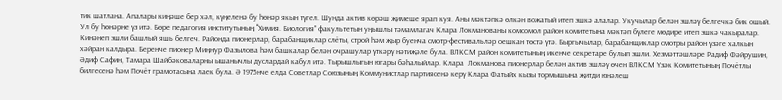тик шатлана. Апалары киңәше бер хәл, күңеленә бу һөнәр якын түгел. Шунда актив көрәш җимеше ярап куя. Аны мәктәпкә өлкән вожатый итеп эшкә алалар. Укучылар белән эшләү белгечкә бик ошый. Ул бу һөнәрне үз итә. Бөре педагогия институтының "Xимия. Биология" факультетын уңышлы тәмамлагач Клара Локманованы комсомол район комитетына мәктәп бүлеге мөдире итеп эшкә чакыралар. Кинәнеп эшли башлый яшь белгеч. Районда пионерлар, барабанщиклар слёты, строй һәм җыр буенча смотр-фестивальләр оешкан төстә үтә. Быргычылар, барабанщиклар смотры район үзәге халкын хәйран калдыра. Беренче пионер Миңнур Фазылова һәм башкалар белән очрашулар үткәрү нәтиҗәле була. ВЛКСМ район комитетының икенче секретаре булып эшли. Xезмәттәшләре Радиф Фәйрушин, Әдиф Сафин, Тамара Шайбәковаларны ышанычлы дуслардай кабул итә. Тырышлыгын югары бәһалыйлар. Клара  Локманова пионерлар белән актив эшләү өчен ВЛКСМ Үзәк Комитетының Почётлы билгесенә һәм Почёт грамотасына лаек була. Ә 1975нче елда Советлар Союзының Коммунистлар партиясенә керү Клара Фатыйх кызы тормышына җитди юнәлеш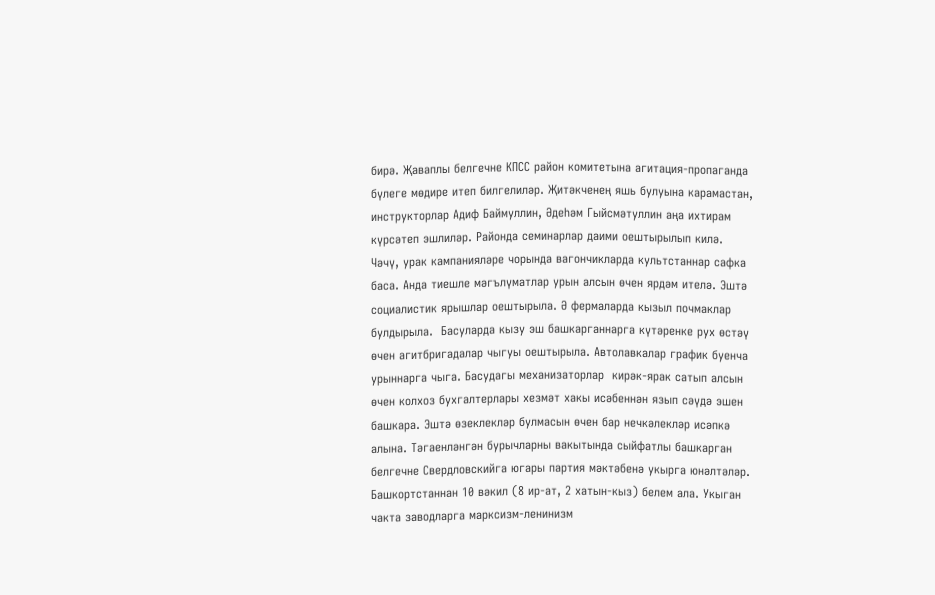бирә. Җаваплы белгечне КПСС район комитетына агитация-пропаганда бүлеге мөдире итеп билгелиләр. Җитәкченең яшь булуына карамастан, инструкторлар Адиф Баймуллин, Әдеһәм Гыйсмәтуллин аңа ихтирам күрсәтеп эшлиләр. Районда семинарлар даими оештырылып килә. Чәчү, урак кампанияләре чорында вагончикларда культстаннар сафка баса. Анда тиешле мәгълүматлар урын алсын өчен ярдәм ителә. Эштә социалистик ярышлар оештырыла. Ә фермаларда кызыл почмаклар булдырыла.  Басуларда кызу эш башкарганнарга күтәренке рух өстәү өчен агитбригадалар чыгуы оештырыла. Автолавкалар график буенча урыннарга чыга. Басудагы механизаторлар  кирәк-ярак сатып алсын өчен колхоз бухгалтерлары хезмәт хакы исәбеннән язып сәүдә эшен башкара. Эштә өзеклекләр булмасын өчен бар нечкәлекләр исәпкә алына. Тәгаенләнгән бурычларны вакытында сыйфатлы башкарган белгечне Свердловскийга югары партия мәктәбенә укырга юнәлтәләр. Башкортстаннан 10 вәкил (8 ир-ат, 2 хатын-кыз) белем ала. Укыган чакта заводларга марксизм-ленинизм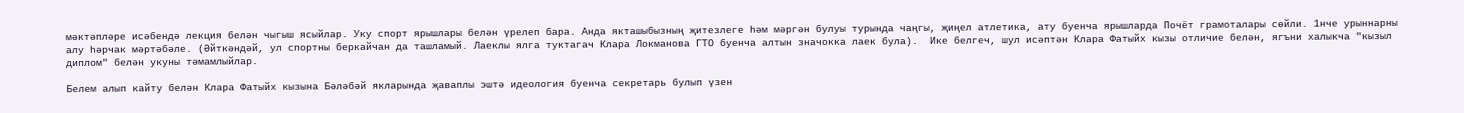мәктәпләре исәбендә лекция белән чыгыш ясыйлар. Уку спорт ярышлары белән үрелеп бара. Анда якташыбызның җитезлеге һәм мәргән булуы турында чаңгы, җиңел атлетика, ату буенча ярышларда Почёт грамоталары сөйли. 1нче урыннарны алу һәрчак мәртәбәле. (Әйткәндәй, ул спортны беркайчан да ташламый. Лаеклы ялга туктагач Клара Локманова ГТО буенча алтын значокка лаек була).  Ике белгеч, шул исәптән Клара Фатыйх кызы отличие белән, ягъни халыкча "кызыл диплом" белән укуны тәмамлыйлар.

Белем алып кайту белән Клара Фатыйх кызына Бәләбәй якларында җаваплы эштә идеология буенча секретарь булып үзен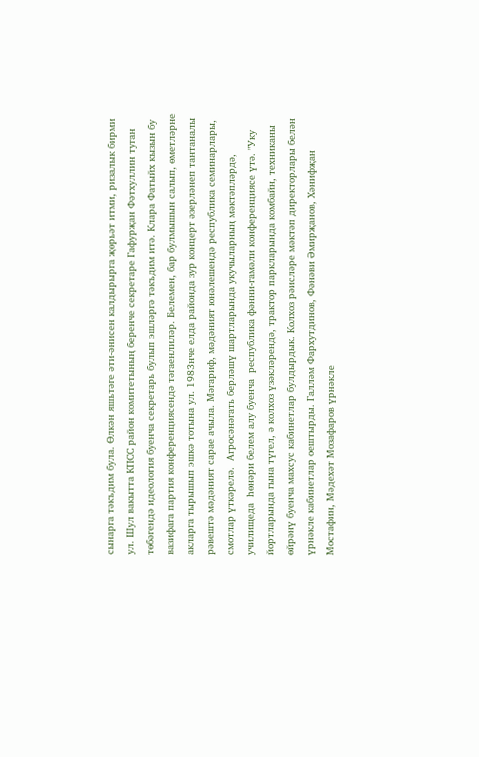сынарга тәкъдим була. Өлкән яшьтәге әти-әнисен калдырырга җөрьәт итми, ризалык бирми ул. Шул вакытта КПСС район комитетының беренче секретаре Гафурҗан Фәтхуллин туган төбәгендә идеология буенча секретарь булып эшләргә тәкъдим итә. Клара Фатыйх кызын бу вазифага партия конференциясендә тәгаенлиләр. Белемен, бар булмышын салып, өметләрне акларга тырышып эшкә тотына ул. 1983нче елда районда зур концерт әзерләнеп тантаналы рәвештә мәдәният сарае ачыла. Мәгариф, мәдәният юнәлешендә республика семинарлары, смотлар үткәрелә.  Агросәнәгать берләшү шартларында укучыларның мәктәпләрдә, училищеда  һөнәри белем алу буенча  республика фәнни-гамәли конференциясе үтә. "Уку йортларында гына түгел, ә колхоз үзәкләрендә, трактор паркларында комбайн, техниканы өйрәнү буенча махсус кабинетлар булдырдык. Колхоз рәисләре мәктәп директорлары белән үрнәкле кабинетлар оештырды. Галләм Фархутдинов, Фәнәви Әмирҗанов, Xәнифҗан Мостафин, Мәдехәт Мозафаров үрнәкле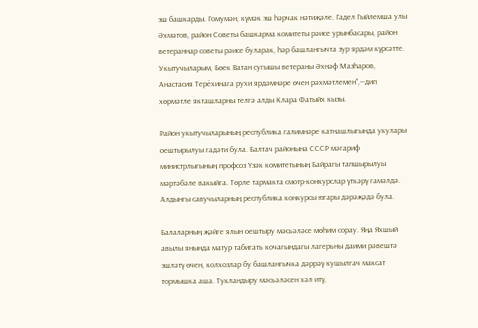эш башкарды. Гомумән, күмәк эш һәрчак нәтиҗәле. Гадел Гыйлемша улы Әхмәтов, район Советы башкарма комитеты рәисе урынбасары, район ветераннар советы рәисе буларак, һәр башлангычта зур ярдәм күрсәтте.  Укытучыларым, Бөек Ватан сугышы ветераны Әхнәф Мазһаров, Анастасия Терёхинага рухи ярдәмнәре өчен рәхмәтлемен",—дип хөрмәтле якташларны телгә алды Клара Фатыйх кызы.

Район укытучыларының республика галимнәре катнашлыгында укулары оештырылуы гадәти була. Балтач районына СССР мәгариф министрлыгының профсоз Үзәк комитетының Байрагы тапшырылуы мәртәбәле вакыйга. Төрле тармакта смотр-конкурслар үткәрү гамәлдә. Алдынгы савучыларның республика конкурсы югары дәрәҗәдә була.

Балаларның җәйге ялын оештыру мәсьәләсе мөһим сорау. Яңа Яхшый авылы янында матур табигать кочагындагы лагерьны даими рәвештә эшләтү өчен, колхозлар бу башлангычка дәррәү кушылгач максат тормышка аша. Тукландыру мәсьәләсен хәл итү,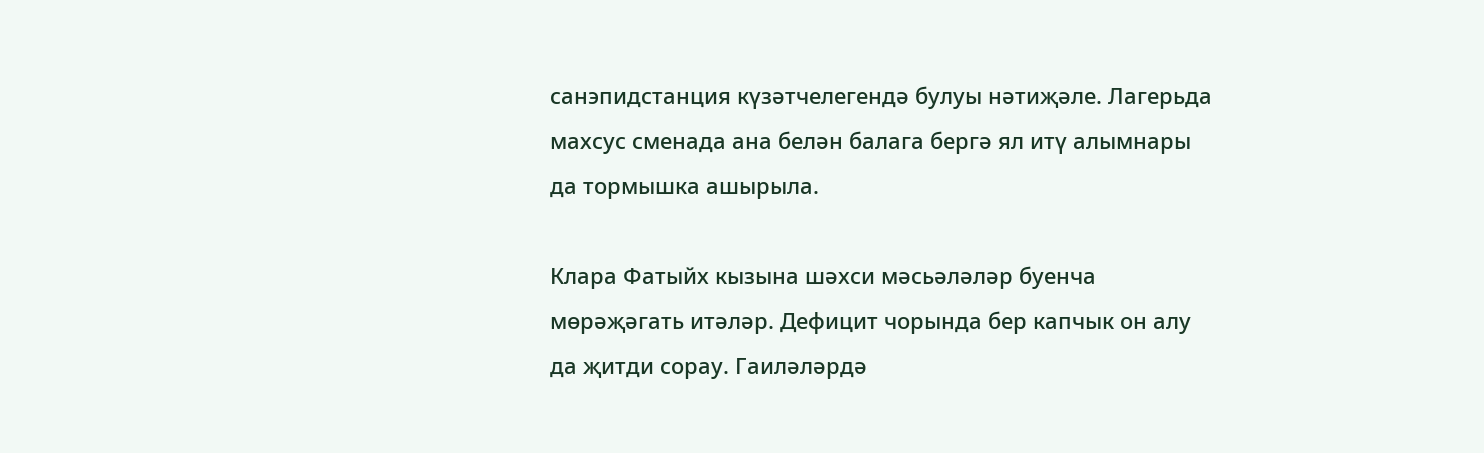санэпидстанция күзәтчелегендә булуы нәтиҗәле. Лагерьда махсус сменада ана белән балага бергә ял итү алымнары да тормышка ашырыла.

Клара Фатыйх кызына шәхси мәсьәләләр буенча мөрәҗәгать итәләр. Дефицит чорында бер капчык он алу да җитди сорау. Гаиләләрдә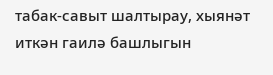табак-савыт шалтырау, хыянәт иткән гаилә башлыгын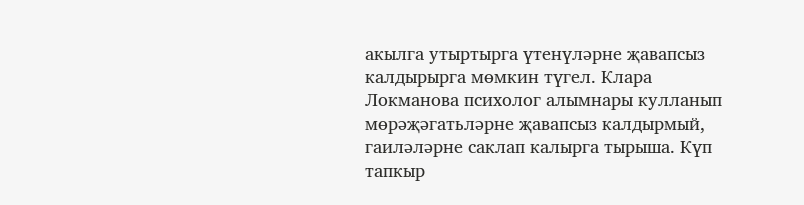акылга утыртырга үтенүләрне җавапсыз калдырырга мөмкин түгел. Клара Локманова психолог алымнары кулланып мөрәҗәгатьләрне җавапсыз калдырмый, гаиләләрне саклап калырга тырыша. Күп тапкыр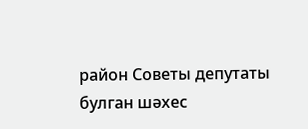район Советы депутаты булган шәхес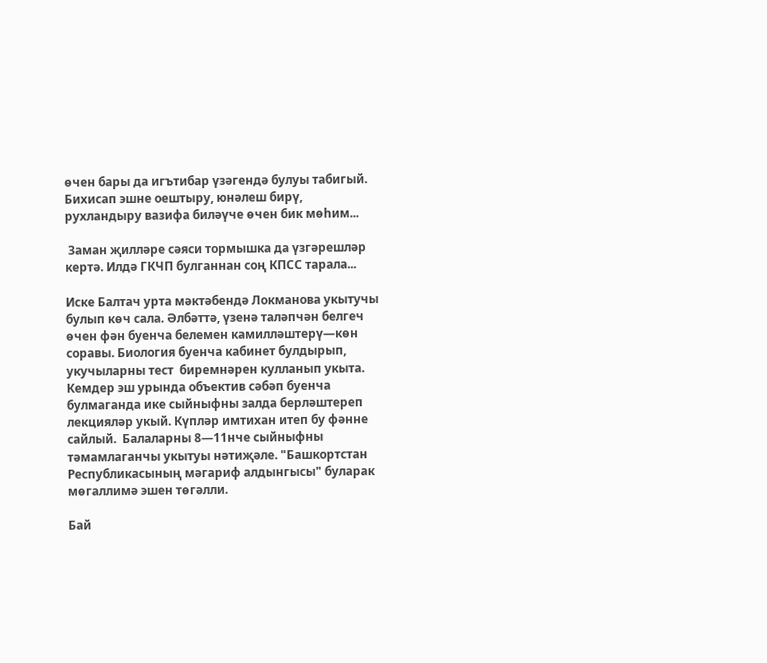өчен бары да игътибар үзәгендә булуы табигый. Бихисап эшне оештыру, юнәлеш бирү, рухландыру вазифа биләүче өчен бик мөһим...

 Заман җилләре сәяси тормышка да үзгәрешләр кертә. Илдә ГКЧП булганнан соң КПСС тарала...

Иске Балтач урта мәктәбендә Локманова укытучы  булып көч сала. Әлбәттә, үзенә таләпчән белгеч өчен фән буенча белемен камилләштерү—көн соравы. Биология буенча кабинет булдырып, укучыларны тест  биремнәрен кулланып укыта. Кемдер эш урында объектив сәбәп буенча булмаганда ике сыйныфны залда берләштереп лекцияләр укый. Күпләр имтихан итеп бу фәнне сайлый.  Балаларны 8—11нче сыйныфны тәмамлаганчы укытуы нәтиҗәле. "Башкортстан Республикасының мәгариф алдынгысы" буларак мөгаллимә эшен төгәлли.

Бай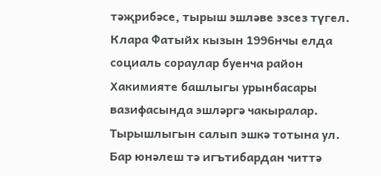тәҗрибәсе, тырыш эшләве эзсез түгел. Клара Фатыйх кызын 1996нчы елда социаль сораулар буенча район Xакимияте башлыгы урынбасары вазифасында эшләргә чакыралар. Тырышлыгын салып эшкә тотына ул. Бар юнәлеш тә игътибардан читтә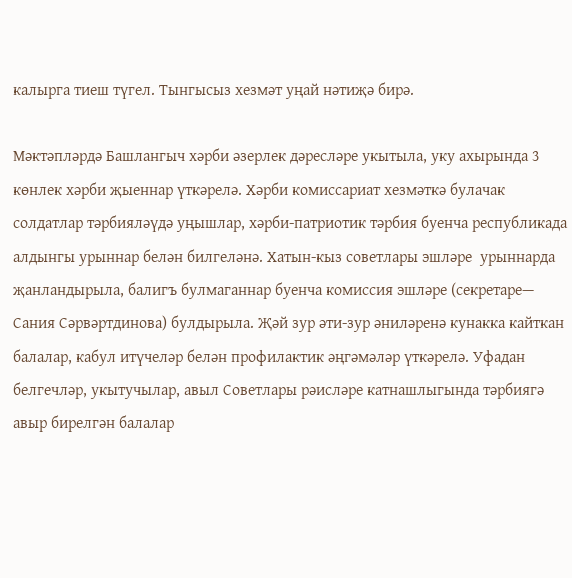калырга тиеш түгел. Тынгысыз хезмәт уңай нәтиҗә бирә.

Мәктәпләрдә Башлангыч хәрби әзерлек дәресләре укытыла, уку ахырында 3 көнлек хәрби җыеннар үткәрелә. Xәрби комиссариат хезмәткә булачак  солдатлар тәрбияләүдә уңышлар, хәрби-патриотик тәрбия буенча республикада алдынгы урыннар белән билгеләнә. Xатын-кыз советлары эшләре  урыннарда җанландырыла, балигъ булмаганнар буенча комиссия эшләре (секретаре— Сания Сәрвәртдинова) булдырыла. Җәй зур әти-зур әниләренә кунакка кайткан балалар, кабул итүчеләр белән профилактик әңгәмәләр үткәрелә. Уфадан белгечләр, укытучылар, авыл Советлары рәисләре катнашлыгында тәрбиягә авыр бирелгән балалар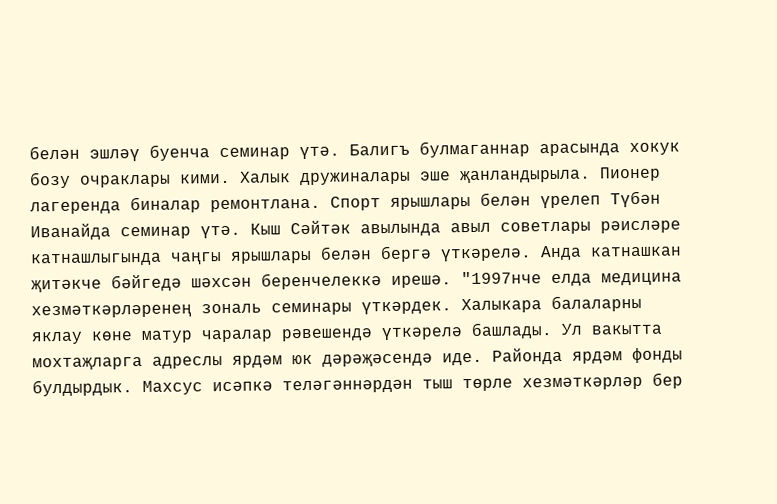белән эшләү буенча семинар үтә. Балигъ булмаганнар арасында хокук бозу очраклары кими. Xалык дружиналары эше җанландырыла. Пионер лагеренда биналар ремонтлана. Спорт ярышлары белән үрелеп Түбән Иванайда семинар үтә. Кыш Сәйтәк авылында авыл советлары рәисләре катнашлыгында чаңгы ярышлары белән бергә үткәрелә. Анда катнашкан җитәкче бәйгедә шәхсән беренчелеккә ирешә. "1997нче елда медицина хезмәткәрләренең зональ семинары үткәрдек. Xалыкара балаларны яклау көне матур чаралар рәвешендә үткәрелә башлады. Ул вакытта мохтаҗларга адреслы ярдәм юк дәрәҗәсендә иде. Районда ярдәм фонды булдырдык. Махсус исәпкә теләгәннәрдән тыш төрле хезмәткәрләр бер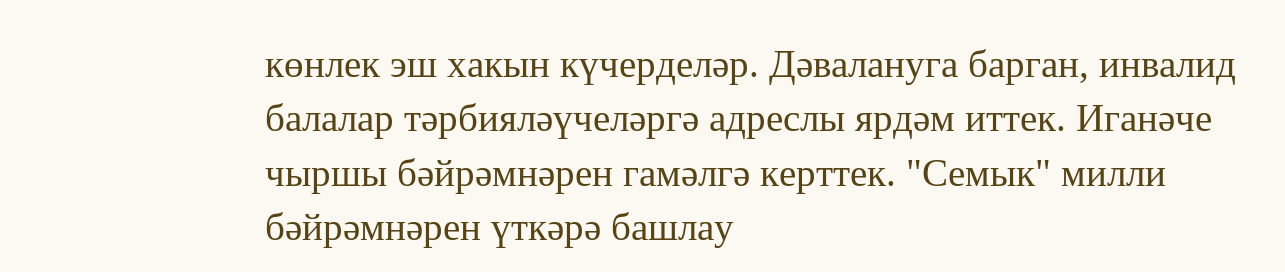көнлек эш хакын күчерделәр. Дәвалануга барган, инвалид балалар тәрбияләүчеләргә адреслы ярдәм иттек. Иганәче чыршы бәйрәмнәрен гамәлгә керттек. "Семык" милли бәйрәмнәрен үткәрә башлау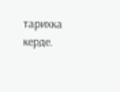тарихка керде.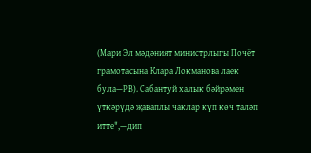(Мари Эл мәдәният министрлыгы Почёт грамотасына Клара Локманова лаек була—РВ). Сабантуй халык бәйрәмен үткәрүдә җаваплы чаклар күп көч таләп итте",—дип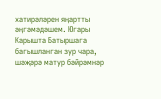хатирәләрен яңартты әңгәмәдәшем. Югары Карышта Батыршага багышланган зур чара, шәҗәрә матур бәйрәмнәр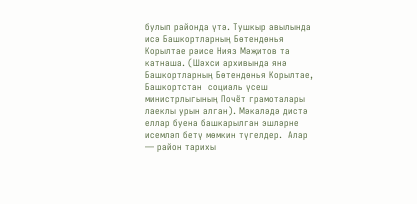булып районда үтә. Тушкыр авылында исә Башкортларның Бөтендөнья Корылтае рәисе Нияз Мәҗитов та катнаша. (Шәхси архивында янә Башкортларның Бөтендөнья Корылтае, Башкортстан  социаль үсеш министрлыгының Почёт грамоталары лаеклы урын алган). Мәкаләдә дистә еллар буена башкарылган эшләрне исемләп бетү мөмкин түгелдер.  Алар — район тарихы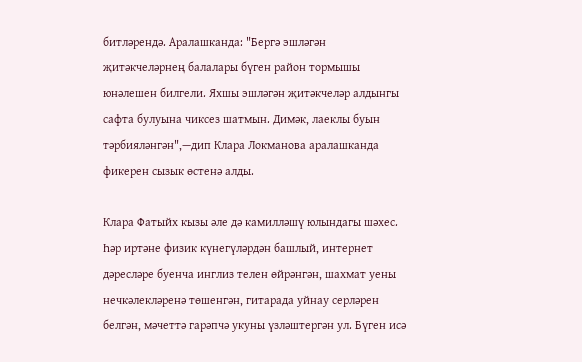битләрендә. Аралашканда: "Бергә эшләгән җитәкчеләрнең балалары бүген район тормышы юнәлешен билгели. Яхшы эшләгән җитәкчеләр алдынгы сафта булуына чиксез шатмын. Димәк, лаеклы буын тәрбияләнгән",—дип Клара Локманова аралашканда фикерен сызык өстенә алды.

Клара Фатыйх кызы әле дә камилләшү юлындагы шәхес. Һәр иртәне физик күнегүләрдән башлый, интернет дәресләре буенча инглиз телен өйрәнгән, шахмат уены нечкәлекләренә төшенгән, гитарада уйнау серләрен белгән, мәчеттә гарәпчә укуны үзләштергән ул. Бүген исә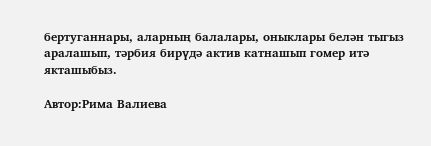бертуганнары, аларның балалары, оныклары белән тыгыз аралашып, тәрбия бирүдә актив катнашып гомер итә якташыбыз.

Автор:Рима Валиева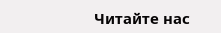Читайте нас